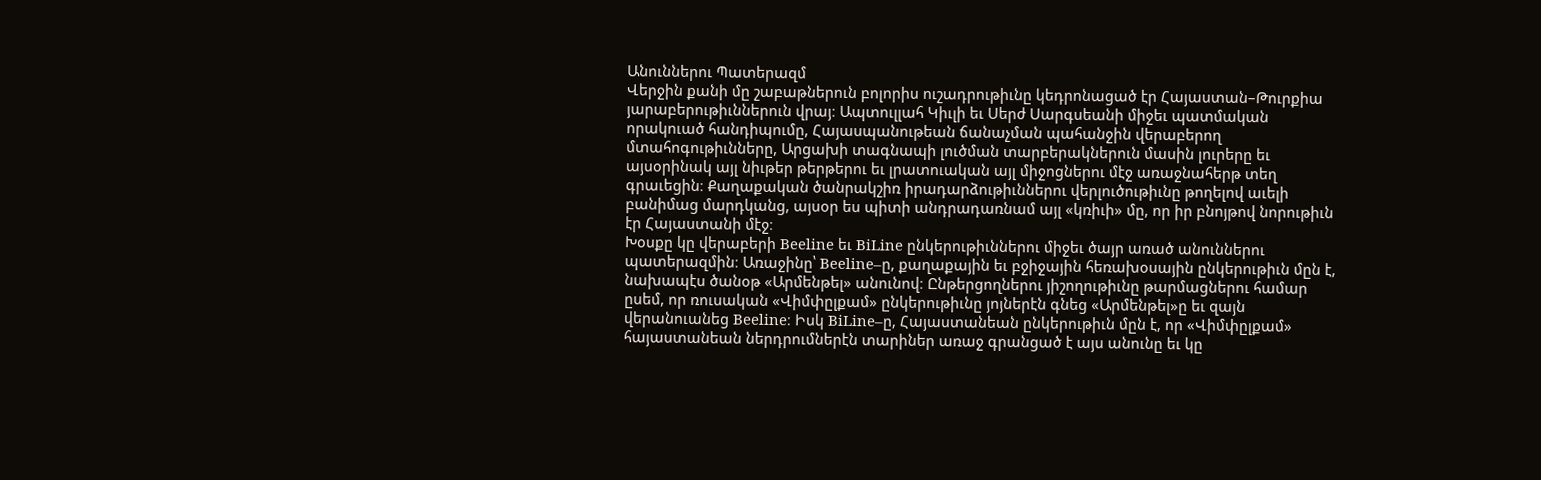Անուններու Պատերազմ
Վերջին քանի մը շաբաթներուն բոլորիս ուշադրութիւնը կեդրոնացած էր Հայաստան–Թուրքիա յարաբերութիւններուն վրայ։ Ապտուլլահ Կիւլի եւ Սերժ Սարգսեանի միջեւ պատմական որակուած հանդիպումը, Հայասպանութեան ճանաչման պահանջին վերաբերող մտահոգութիւնները, Արցախի տագնապի լուծման տարբերակներուն մասին լուրերը եւ այսօրինակ այլ նիւթեր թերթերու եւ լրատուական այլ միջոցներու մէջ առաջնահերթ տեղ գրաւեցին։ Քաղաքական ծանրակշիռ իրադարձութիւններու վերլուծութիւնը թողելով աւելի բանիմաց մարդկանց, այսօր ես պիտի անդրադառնամ այլ «կռիւի» մը, որ իր բնոյթով նորութիւն էր Հայաստանի մէջ։
Խօսքը կը վերաբերի Beeline եւ BiLine ընկերութիւններու միջեւ ծայր առած անուններու պատերազմին։ Առաջինը՝ Beeline–ը, քաղաքային եւ բջիջային հեռախօսային ընկերութիւն մըն է, նախապէս ծանօթ «Արմենթել» անունով։ Ընթերցողներու յիշողութիւնը թարմացներու համար ըսեմ, որ ռուսական «Վիմփըլքամ» ընկերութիւնը յոյներէն գնեց «Արմենթել»ը եւ զայն վերանուանեց Beeline։ Իսկ BiLine–ը, Հայաստանեան ընկերութիւն մըն է, որ «Վիմփըլքամ» հայաստանեան ներդրումներէն տարիներ առաջ գրանցած է այս անունը եւ կը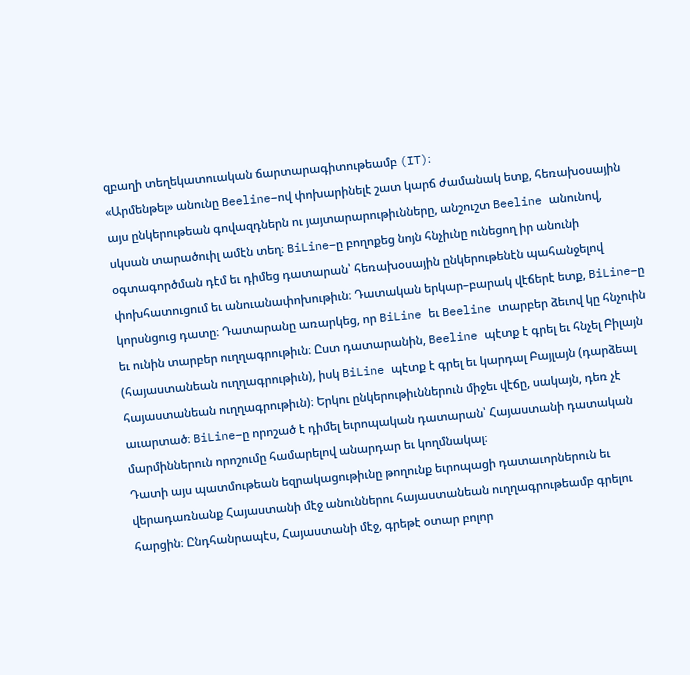զբաղի տեղեկատուական ճարտարագիտութեամբ (IT)։
«Արմենթել» անունը Beeline–ով փոխարինելէ շատ կարճ ժամանակ ետք, հեռախօսային այս ընկերութեան գովազդներն ու յայտարարութիւնները, անշուշտ Beeline անունով, սկսան տարածուիլ ամէն տեղ։ BiLine–ը բողոքեց նոյն հնչիւնը ունեցող իր անունի օգտագործման դէմ եւ դիմեց դատարան՝ հեռախօսային ընկերութենէն պահանջելով փոխհատուցում եւ անուանափոխութիւն։ Դատական երկար–բարակ վէճերէ ետք, BiLine–ը կորսնցուց դատը։ Դատարանը առարկեց, որ BiLine եւ Beeline տարբեր ձեւով կը հնչուին եւ ունին տարբեր ուղղագրութիւն։ Ըստ դատարանին, Beeline պէտք է գրել եւ հնչել Բիլայն (հայաստանեան ուղղագրութիւն), իսկ BiLine պէտք է գրել եւ կարդալ Բայլայն (դարձեալ հայաստանեան ուղղագրութիւն)։ Երկու ընկերութիւններուն միջեւ վէճը, սակայն, դեռ չէ աւարտած։ BiLine–ը որոշած է դիմել եւրոպական դատարան՝ Հայաստանի դատական մարմիններուն որոշումը համարելով անարդար եւ կողմնակալ։
Դատի այս պատմութեան եզրակացութիւնը թողունք եւրոպացի դատաւորներուն եւ վերադառնանք Հայաստանի մէջ անուններու հայաստանեան ուղղագրութեամբ գրելու հարցին։ Ընդհանրապէս, Հայաստանի մէջ, գրեթէ օտար բոլոր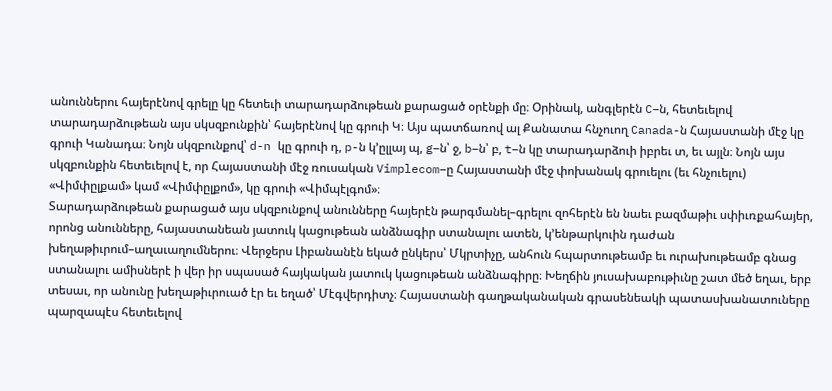անուններու հայերէնով գրելը կը հետեւի տարադարձութեան քարացած օրէնքի մը։ Օրինակ, անգլերէն C–ն, հետեւելով տարադարձութեան այս սկսզբունքին՝ հայերէնով կը գրուի Կ։ Այս պատճառով ալ Քանատա հնչուող Canada-ն Հայաստանի մէջ կը գրուի Կանադա։ Նոյն սկզբունքով՝ d-n կը գրուի դ, p-ն կ՚ըլլայ պ, g–ն՝ ջ, b–ն՝ բ, t–ն կը տարադարձուի իբրեւ տ, եւ այլն։ Նոյն այս սկզբունքին հետեւելով է, որ Հայաստանի մէջ ռուսական Vimplecom–ը Հայաստանի մէջ փոխանակ գրուելու (եւ հնչուելու) «Վիմփըլքամ» կամ «Վիմփըլքոմ», կը գրուի «Վիմպէլգոմ»։
Տարադարձութեան քարացած այս սկզբունքով անունները հայերէն թարգմանել–գրելու զոհերէն են նաեւ բազմաթիւ սփիւռքահայեր, որոնց անունները, հայաստանեան յատուկ կացութեան անձնագիր ստանալու ատեն, կ’ենթարկուին դաժան խեղաթիւրում–աղաւաղումներու։ Վերջերս Լիբանանէն եկած ընկերս՝ Մկրտիչը, անհուն հպարտութեամբ եւ ուրախութեամբ գնաց ստանալու ամիսներէ ի վեր իր սպասած հայկական յատուկ կացութեան անձնագիրը։ Խեղճին յուսախաբութիւնը շատ մեծ եղաւ, երբ տեսաւ, որ անունը խեղաթիւրուած էր եւ եղած՝ Մէգվերդիտչ։ Հայաստանի գաղթականական գրասենեակի պատասխանատուները պարզապէս հետեւելով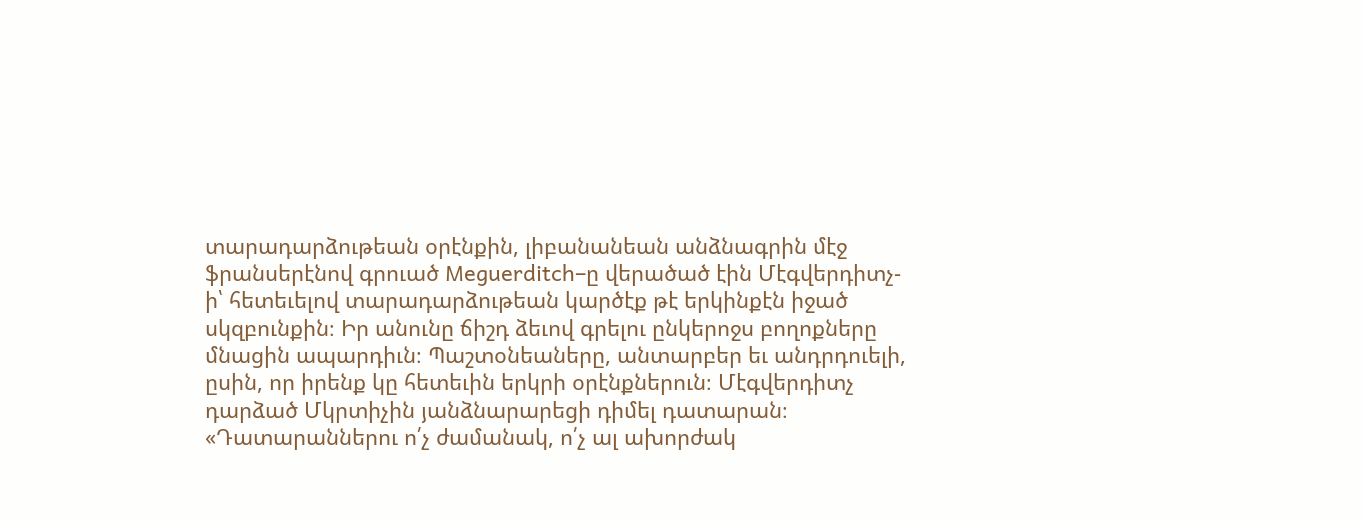տարադարձութեան օրէնքին, լիբանանեան անձնագրին մէջ ֆրանսերէնով գրուած Meguerditch–ը վերածած էին Մէգվերդիտչ-ի՝ հետեւելով տարադարձութեան կարծէք թէ երկինքէն իջած սկզբունքին։ Իր անունը ճիշդ ձեւով գրելու ընկերոջս բողոքները մնացին ապարդիւն։ Պաշտօնեաները, անտարբեր եւ անդրդուելի, ըսին, որ իրենք կը հետեւին երկրի օրէնքներուն։ Մէգվերդիտչ դարձած Մկրտիչին յանձնարարեցի դիմել դատարան։ «Դատարաններու ո՛չ ժամանակ, ո՛չ ալ ախորժակ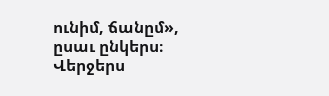ունիմ, ճանըմ», ըսաւ ընկերս։
Վերջերս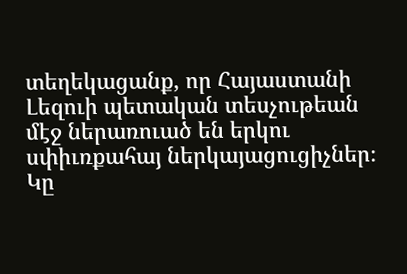տեղեկացանք, որ Հայաստանի Լեզուի պետական տեսչութեան մէջ ներառուած են երկու սփիւռքահայ ներկայացուցիչներ։ Կը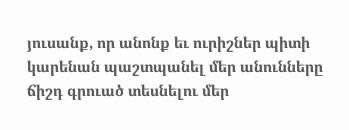յուսանք, որ անոնք եւ ուրիշներ պիտի կարենան պաշտպանել մեր անունները ճիշդ գրուած տեսնելու մեր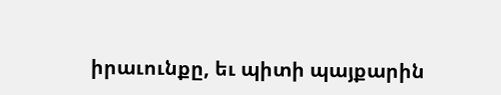իրաւունքը, եւ պիտի պայքարին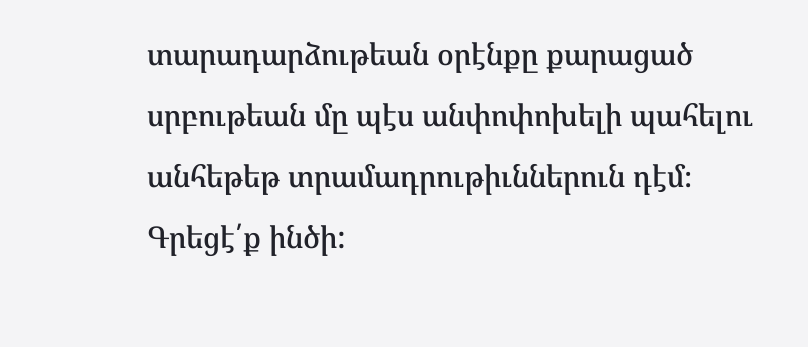տարադարձութեան օրէնքը քարացած սրբութեան մը պէս անփոփոխելի պահելու անհեթեթ տրամադրութիւններուն դէմ։
Գրեցէ՛ք ինծի: